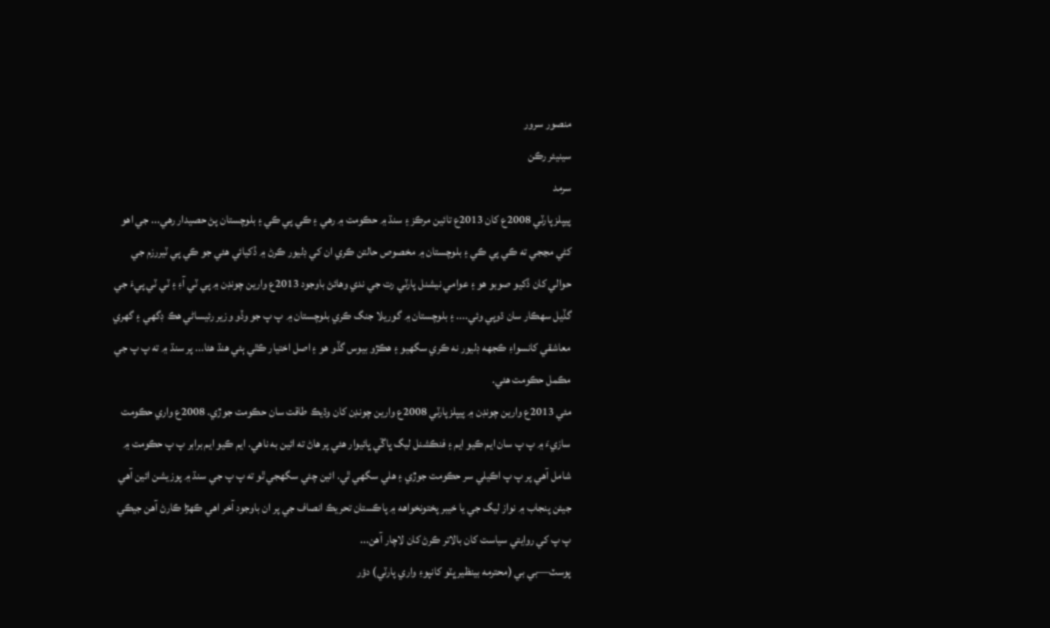منصور سرور
سينيئر رڪن
سرمد
پيپلز پارٽي 2008ع کان 2013ع تائين مرڪز ۽ سنڌ ۾ حڪومت ۾ رهي ۽ ڪي پي ڪي ۽ بلوچستان پڻ حصيدار رهي... جي اهو کڻي مڃجي ته ڪي پي ڪي ۽ بلوچستان ۾ مخصوص حالتن ڪري ان کي ڊليور ڪرڻ ۾ ڏکيائي هئي جو ڪي پي ٽيررزم جي حوالي کان ڏکيو صوبو هو ۽ عوامي نيشنل پارٽي رت جي ندي وهائڻ باوجود 2013ع وارين چونڊن ۾ پي ٽي آءِ ۽ ٽي ٽي پيءَ جي گڏيل سهڪار سان ڌوپي وئي.... ۽ بلوچستان ۾ گوريلا جنگ ڪري بلوچستان ۾ پ پ جو وڏو وزير رئيساڻي هڪ ڊگهي ۽ گهري معاشقي کانسواءِ ڪجهه ڊليور نه ڪري سگهيو ۽ هڪڙو بيوس گڏو هو ۽ اصل اختيار ڪٿي ٻئي هنڌ هئا... پر سنڌ ۾ ته پ پ جي مڪمل حڪومت هئي.
مئي 2013ع وارين چونڊن ۾ پيپلزپارٽي 2008ع وارين چونڊن کان وڌيڪ طاقت سان حڪومت جوڙي. 2008ع واري حڪومت سازيءَ ۾ پ پ سان ايم ڪيو ايم ۽ فنڪشنل ليگ ڀاڱي ڀائيوار هئي پر هاڻ ته ائين به ناهي. ايم ڪيو ايم برابر پ پ حڪومت ۾ شامل آهي پر پ پ اڪيلي سر حڪومت جوڙي ۽ هلي سگهي ٿي. ائين چئي سگهجي ٿو ته پ پ جي سنڌ ۾ پوزيشن ائين آهي جيئن پنجاب ۾ نواز ليگ جي يا خيبر پختونخواهه ۾ پاڪستان تحريڪ انصاف جي پر ان باوجود آخر اهي ڪهڙا ڪارڻ آهن جيڪي پ پ کي روايتي سياست کان بالاتر ڪرڻ کان لاچار آهن...
پوسٽ—بي بي (محترمه بينظير ڀٽو کانپوءِ واري پارٽي) دؤر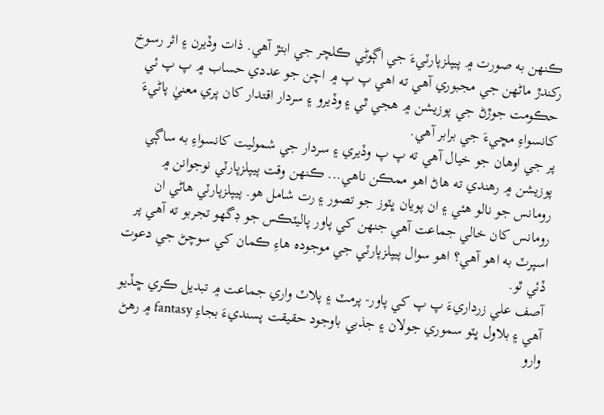ڪنهن به صورت ۾ پيپلزپارٽيءَ جي اڳوڻي ڪلچر جي ابتڙ آهي. ذات وڏيرن ۽ اثر رسوخ رکندڙ ماڻهن جي مجبوري آهي ته اهي پ پ ۾ اچن جو عددي حساب ۾ پ پ ئي حڪومت جوڙڻ جي پوزيشن ۾ هجي ٿي ۽ وڏيرو ۽ سردار اقتدار کان پري معنيٰ پاڻيءَ کانسواءِ مڇيءَ جي برابر آهي.
پر جي اوهان جو خيال آهي ته پ پ وڏيري ۽ سردار جي شموليت کانسواءِ به ساڳي پوزيشن ۾ رهندي ته هاڻ اهو ممڪن ناهي... ڪنهن وقت پيپلزپارٽي نوجوانن ۾ رومانس جو نالو هئي ۽ ان پويان ڀٽوز جو تصور ۽ رت شامل هو. پيپلزپارٽي هاڻي ان رومانس کان خالي جماعت آهي جنهن کي پاور پاليٽڪس جو ڊگهو تجربو ته آهي پر اسپرٽ به اهو آهي؟ اهو سوال پيپلزپارٽي جي موجوده هاءِ ڪمان کي سوچڻ جي دعوت ڏئي ٿو.
آصف علي زرداريءَ پ پ کي پاور- پرمٽ ۽ پلاٽ واري جماعت ۾ تبديل ڪري ڇڏيو آهي ۽ بلاول ڀٽو سموري جولان ۽ جذبي باوجود حقيقت پسنديءَ بجاءِ fantasy ۾ رهڻ وارو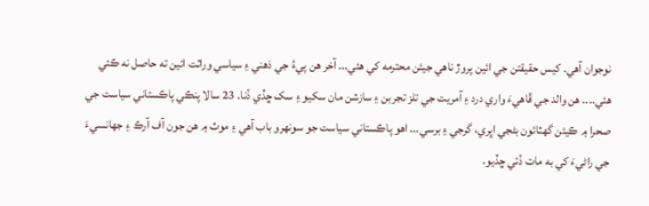نوجوان آهي. کيس حقيقتن جي ائين پروڙ ناهي جيئن محترمه کي هئي... آخر هن پيءُ جي ذهني ۽ سياسي وراثت ائين ته حاصل نه ڪئي هئي.... هن والد جي ڦاهيءَ واري درد ۽ آمريت جي تلز تجربن ۽ سازشن مان سکيو ۽ سک ڇڏي ڏنا. 23 سالا پنڪي پاڪستاني سياست جي صحرا ۾ ڪيئن گهٽائون بڻجي اڀري، گرجي ۽ برسي... اهو پاڪستاني سياست جو سونهرو باب آهي ۽ موٽ ۾ هن جون آف آرڪ ۽ جهانسيءَ جي راڻيءَ کي به مات ڏئي ڇڏيو.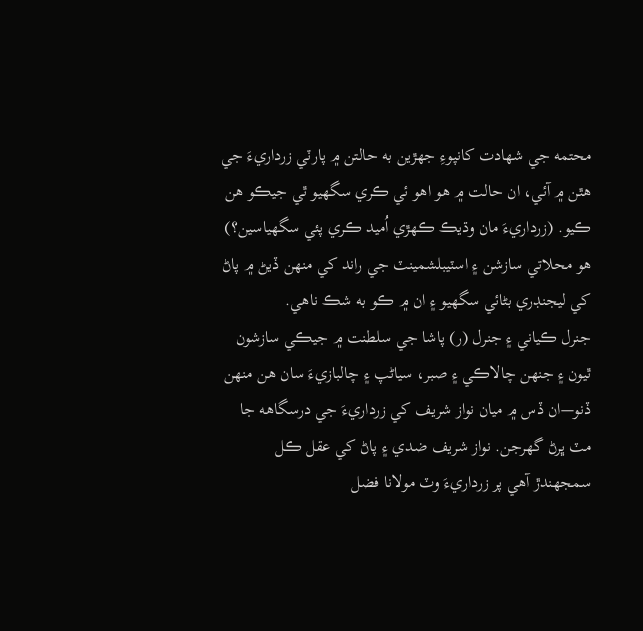محتمه جي شهادت کانپوءِ جهڙين به حالتن ۾ پارٽي زرداريءَ جي هٿن ۾ آئي، ان حالت ۾ هو اهو ئي ڪري سگهيو ٿي جيڪو هن ڪيو. (زرداريءَ مان وڌيڪ ڪهڙي اُميد ڪري پئي سگهياسين؟) هو محلاتي سازشن ۽ اسٽيبلشمينٽ جي راند کي منهن ڏيڻ ۾ پاڻ کي ليجنڊري بڻائي سگهيو ۽ ان ۾ ڪو به شڪ ناهي.
جنرل ڪياني ۽ جنرل (ر) پاشا جي سلطنت ۾ جيڪي سازشون ٿيون ۽ جنهن چالاڪي ۽ صبر، سياڻپ ۽ چالبازيءَ سان هن منهن ڏنو—ان ڏس ۾ ميان نواز شريف کي زرداريءَ جي درسگاهه جا مٽ ڀرڻ گهرجن. نواز شريف ضدي ۽ پاڻ کي عقل ڪل سمجهندڙ آهي پر زرداريءَ وٽ مولانا فضل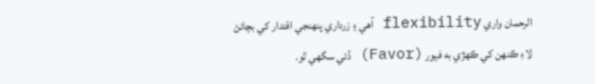الرحمان واري flexibility آهي ۽ زرداري پنهنجي اقتدار کي بچائڻ لاءِ ڪنهن کي ڪهڙي به فيور (Favor) ڏئي سگهي ٿو.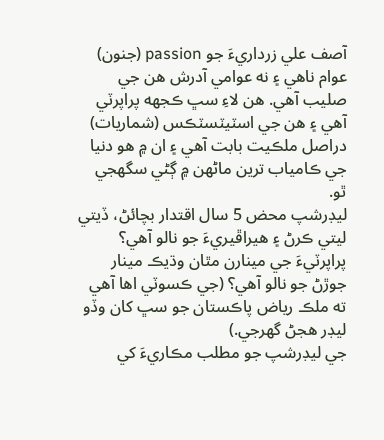آصف علي زرداريءَ جو passion (جنون) عوام ناهي ۽ نه عوامي آدرش هن جي صليب آهي. هن لاءِ سڀ ڪجهه پراپرٽي آهي ۽ هن جي اسٽيٽسٽڪس (شماريات) دراصل ملڪيت بابت آهي ۽ ان ۾ هو دنيا جي ڪامياب ترين ماڻهن ۾ ڳڻي سگهجي ٿو.
ليڊرشپ محض 5 سال اقتدار بچائڻ، ڏيتي ليتي ڪرڻ ۽ هيراڦيريءَ جو نالو آهي؟ پراپرٽيءَ جي مينارن مٿان وڌيڪ مينار جوڙڻ جو نالو آهي؟ (جي ڪسوٽي اها آهي ته ملڪ رياض پاڪستان جو سڀ کان وڏو ليڊر هجڻ گهرجي.)
جي ليڊرشپ جو مطلب مڪاريءَ کي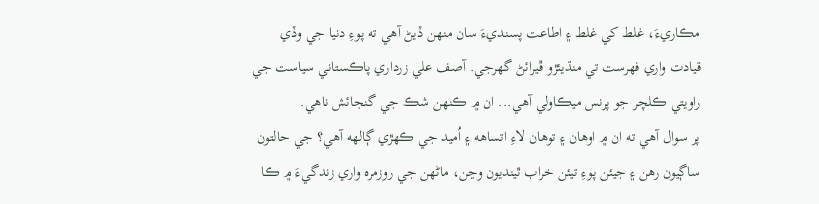مڪاريءَ، غلط کي غلط ۽ اطاعت پسنديءَ سان منهن ڏيڻ آهي ته پوءِ دنيا جي وڏي قيادت واري فهرست تي منڌيئڙو ڦيرائڻ گهرجي. آصف علي زرداري پاڪستاني سياست جي راويتي ڪلچر جو پرنس ميڪاولي آهي... ان ۾ ڪنهن شڪ جي گنجائش ناهي.
پر سوال آهي ته ان ۾ اوهان ۽ توهان لاءِ اتساهه ۽ اُميد جي ڪهڙي ڳالهه آهي؟ جي حالتون ساڳيون رهن ۽ جيئن پوءِ تيئن خراب ٿينديون وڃن، ماڻهن جي روزمره واري زندگيءَ ۾ ڪا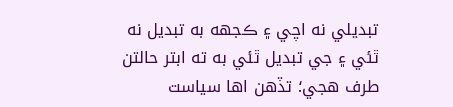تبديلي نه اچي ۽ ڪجهه به تبديل نه ٿئي ۽ جي تبديل ٿئي به ته ابتر حالتن طرف هجي؛ تڏهن اها سياست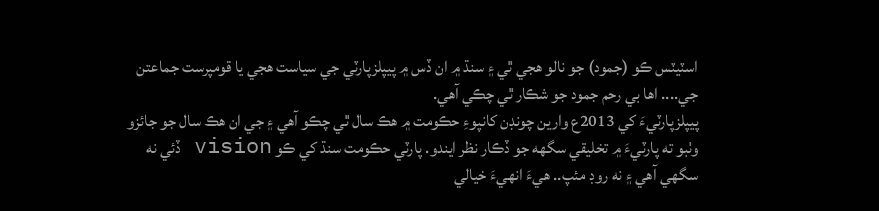اسٽيٽس ڪو (جمود) جو نالو هجي ٿي ۽ سنڌ ۾ ان ڏس ۾ پيپلزپارٽي جي سياست هجي يا قومپرست جماعتن جي.... اها بي رحم جمود جو شڪار ٿي چڪي آهي.
پيپلزپارٽيءَ کي 2013ع وارين چونڊن کانپوءِ حڪومت ۾ هڪ سال ٿي چڪو آهي ۽ جي ان هڪ سال جو جائزو وٺبو ته پارٽيءَ ۾ تخليقي سگهه جو ڏڪار نظر ايندو. پارٽي حڪومت سنڌ کي ڪو vision ڏئي نه سگهي آهي ۽ نه روڊ مئپ.. هيءَ انهيءَ خيالي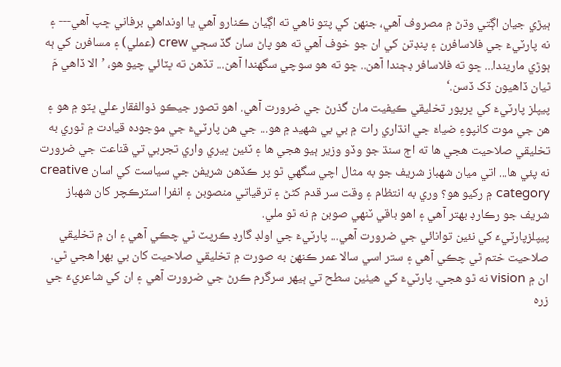ٻيڙي جيان اڳتي وڌڻ ۾ مصروف آهي، جنهن کي پتو ناهي ته اڳيان ڪنارو آهي يا اونداهي برفاني ڇپ آهي--- ۽ نه پارٽيءَ جي فلاسافرن ۽ پنڊتن کي ان جو خوف آهي ته هو پاڻ سان گڏ سڄي crew (عملي) ۽ مسافرن کي ٻه ٻوڙي ماريندا... ڇو ته فلاسافر ڊڄندا آهن.. ڇو ته هو سوچي سگهندا آهن... تڏهن ته ڀٽائي چيو هو، ’الا ڏاهي مَ ٿيان ڏاهيون ڏک ڏسن.‘
پيپلز پارٽيءَ کي ڀرپور تخليقي ڪيفيت مان گذرڻ جي ضرورت آهي. اهو تصور جيڪو ذوالفقار علي ڀٽو ۾ هو ۽ هن جي موت کانپوءِ ضياءَ جي انڌاري رات ۾ بي بي شهيد ۾ هو... جي هن پارٽيءَ جي موجوده قيادت ۾ ٿوري به تخليقي صلاحيت هجي ها ته اڄ سنڌ جو وڏو وزير ٻيو هجي ها ۽ ٽئين ڀيري واري تجربي تي قناعت جي ضرورت نه پئي ها... اتي ميان شهباز شريف جو به مثال اچي سگهي ٿو پر ڪڏهن شريفن جي سياست کي اسان creative category ۾ رکيو هو؟ وري به انتظام ۽ وقت سر قدم کڻڻ ۽ ترقياتي منصوبن ۽ انفرا اسٽرڪچر کان شهباز شريف جو رڪارڊ بهتر آهي ۽ اهو باقي ٽنهي صوبن ۾ نه ٿو ملي.
پيپلزپارٽيءَ کي نئين توانائي جي ضرورت آهي... پارٽيءَ جي اولڊ گارڊ ڪرپٽ ٿي چڪي آهي ۽ ان ۾ تخليقي صلاحيت ختم ٿي چڪي آهي ۽ ستر اسي سالا عمر ڪنهن به صورت ۾ تخليقي صلاحيت کان بي بهرا هجي ٿي. ان ۾ vision نه ٿو هجي. پارٽيءَ کي هيٺين سطح تي ٻيهر سرگرم ڪرڻ جي ضرورت آهي ۽ ان کي شاعريءَ جي زره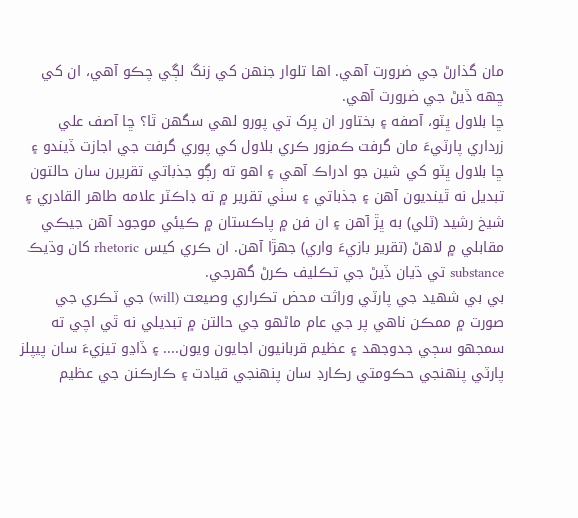مان گذارڻ جي ضرورت آهي. اها تلوار جنهن کي زنگ لڳي چڪو آهي، ان کي ڇهه ڏيڻ جي ضرورت آهي.
ڇا بلاول ڀٽو، آصفه ۽ بختاور ان پرک تي پورو لهي سگهن ٿا؟ ڇا آصف علي زرداري پارٽيءَ مان گرفت ڪمزور ڪري بلاول کي پوري گرفت جي اجازت ڏيندو ۽ ڇا بلاول ڀٽو کي شين جو ادراڪ آهي ۽ اهو ته رڳو جذباتي تقريرن سان حالتون تبديل نه ٿينديون آهن ۽ جذباتي ۽ سٺي تقرير ۾ ته ڊاڪٽر علامه طاهر القادري ۽ شيخ رشيد (ٽلي) به ڀڙ آهن ۽ ان فن ۾ پاڪستان ۾ ڪيئي موجود آهن جيڪي مقابلي ۾ لاهڻ (تقرير بازيءَ واري) جهڙا آهن. ان ڪري کيس rhetoric کان وڌيڪ substance تي ڌيان ڏيڻ جي تڪليف ڪرڻ گهرجي.
بي بي شهيد جي پارٽي وراثت محض تڪراري وصيعت (will) جي ٽڪري جي صورت ۾ ممڪن ناهي پر جي عام ماڻهو جي حالتن ۾ تبديلي نه ٿي اچي ته سمجهو سڄي جدوجهد ۽ عظيم قربانيون اجايون ويون.... ۽ ڏاڍو تيزيءَ سان پيپلز پارٽي پنهنجي حڪومتي رڪارڊ سان پنهنجي قيادت ۽ ڪارڪنن جي عظيم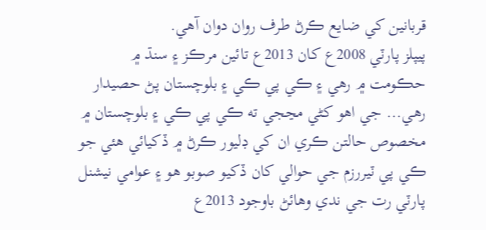قربانين کي ضايع ڪرڻ طرف روان دوان آهي.
پيپلز پارٽي 2008ع کان 2013ع تائين مرڪز ۽ سنڌ ۾ حڪومت ۾ رهي ۽ ڪي پي ڪي ۽ بلوچستان پڻ حصيدار رهي... جي اهو کڻي مڃجي ته ڪي پي ڪي ۽ بلوچستان ۾ مخصوص حالتن ڪري ان کي ڊليور ڪرڻ ۾ ڏکيائي هئي جو ڪي پي ٽيررزم جي حوالي کان ڏکيو صوبو هو ۽ عوامي نيشنل پارٽي رت جي ندي وهائڻ باوجود 2013ع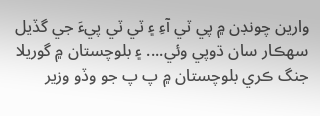وارين چونڊن ۾ پي ٽي آءِ ۽ ٽي ٽي پيءَ جي گڏيل سهڪار سان ڌوپي وئي.... ۽ بلوچستان ۾ گوريلا جنگ ڪري بلوچستان ۾ پ پ جو وڏو وزير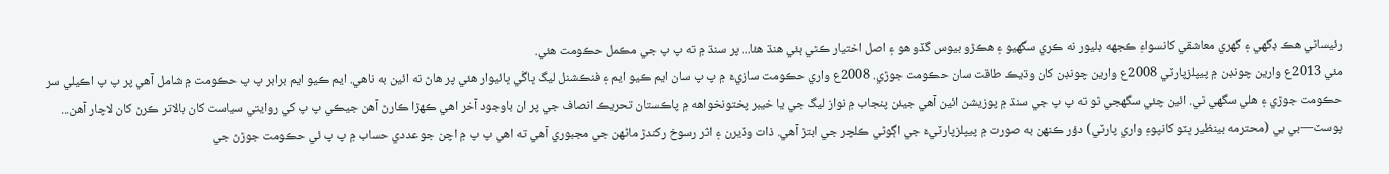رئيساڻي هڪ ڊگهي ۽ گهري معاشقي کانسواءِ ڪجهه ڊليور نه ڪري سگهيو ۽ هڪڙو بيوس گڏو هو ۽ اصل اختيار ڪٿي ٻئي هنڌ هئا... پر سنڌ ۾ ته پ پ جي مڪمل حڪومت هئي.
مئي 2013ع وارين چونڊن ۾ پيپلزپارٽي 2008ع وارين چونڊن کان وڌيڪ طاقت سان حڪومت جوڙي. 2008ع واري حڪومت سازيءَ ۾ پ پ سان ايم ڪيو ايم ۽ فنڪشنل ليگ ڀاڱي ڀائيوار هئي پر هاڻ ته ائين به ناهي. ايم ڪيو ايم برابر پ پ حڪومت ۾ شامل آهي پر پ پ اڪيلي سر حڪومت جوڙي ۽ هلي سگهي ٿي. ائين چئي سگهجي ٿو ته پ پ جي سنڌ ۾ پوزيشن ائين آهي جيئن پنجاب ۾ نواز ليگ جي يا خيبر پختونخواهه ۾ پاڪستان تحريڪ انصاف جي پر ان باوجود آخر اهي ڪهڙا ڪارڻ آهن جيڪي پ پ کي روايتي سياست کان بالاتر ڪرڻ کان لاچار آهن...
پوسٽ—بي بي (محترمه بينظير ڀٽو کانپوءِ واري پارٽي) دؤر ڪنهن به صورت ۾ پيپلزپارٽيءَ جي اڳوڻي ڪلچر جي ابتڙ آهي. ذات وڏيرن ۽ اثر رسوخ رکندڙ ماڻهن جي مجبوري آهي ته اهي پ پ ۾ اچن جو عددي حساب ۾ پ پ ئي حڪومت جوڙڻ جي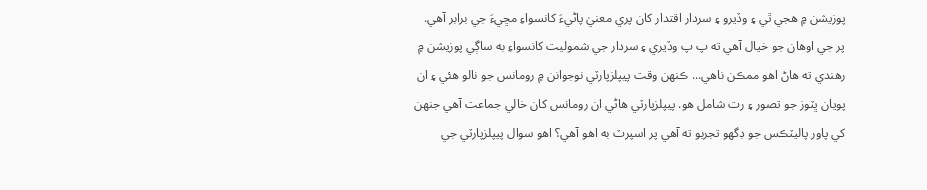پوزيشن ۾ هجي ٿي ۽ وڏيرو ۽ سردار اقتدار کان پري معنيٰ پاڻيءَ کانسواءِ مڇيءَ جي برابر آهي.
پر جي اوهان جو خيال آهي ته پ پ وڏيري ۽ سردار جي شموليت کانسواءِ به ساڳي پوزيشن ۾ رهندي ته هاڻ اهو ممڪن ناهي... ڪنهن وقت پيپلزپارٽي نوجوانن ۾ رومانس جو نالو هئي ۽ ان پويان ڀٽوز جو تصور ۽ رت شامل هو. پيپلزپارٽي هاڻي ان رومانس کان خالي جماعت آهي جنهن کي پاور پاليٽڪس جو ڊگهو تجربو ته آهي پر اسپرٽ به اهو آهي؟ اهو سوال پيپلزپارٽي جي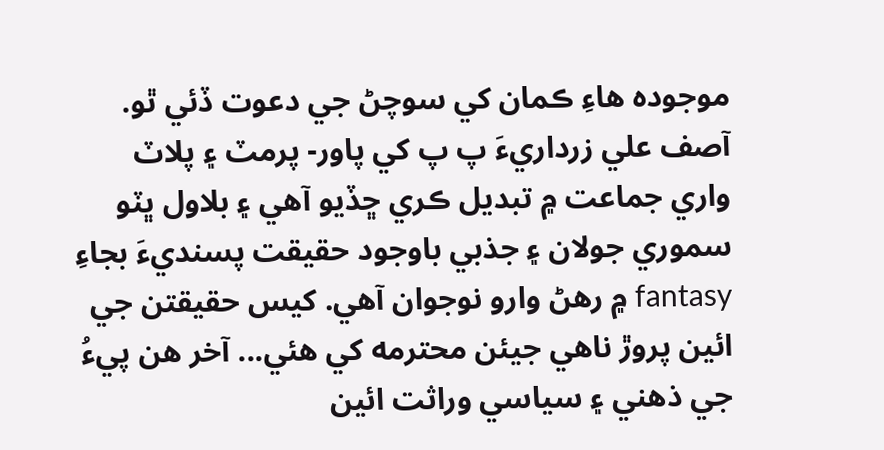موجوده هاءِ ڪمان کي سوچڻ جي دعوت ڏئي ٿو.
آصف علي زرداريءَ پ پ کي پاور- پرمٽ ۽ پلاٽ واري جماعت ۾ تبديل ڪري ڇڏيو آهي ۽ بلاول ڀٽو سموري جولان ۽ جذبي باوجود حقيقت پسنديءَ بجاءِ fantasy ۾ رهڻ وارو نوجوان آهي. کيس حقيقتن جي ائين پروڙ ناهي جيئن محترمه کي هئي... آخر هن پيءُ جي ذهني ۽ سياسي وراثت ائين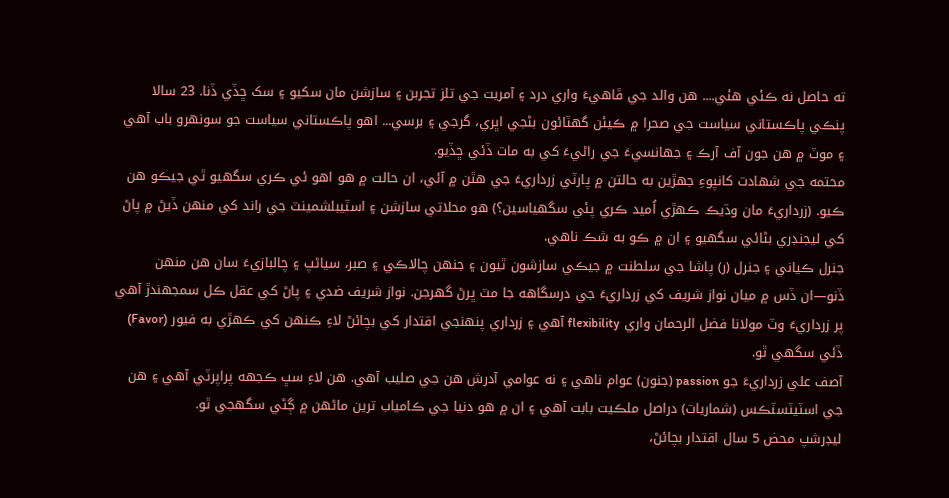ته حاصل نه ڪئي هئي.... هن والد جي ڦاهيءَ واري درد ۽ آمريت جي تلز تجربن ۽ سازشن مان سکيو ۽ سک ڇڏي ڏنا. 23 سالا پنڪي پاڪستاني سياست جي صحرا ۾ ڪيئن گهٽائون بڻجي اڀري، گرجي ۽ برسي... اهو پاڪستاني سياست جو سونهرو باب آهي ۽ موٽ ۾ هن جون آف آرڪ ۽ جهانسيءَ جي راڻيءَ کي به مات ڏئي ڇڏيو.
محتمه جي شهادت کانپوءِ جهڙين به حالتن ۾ پارٽي زرداريءَ جي هٿن ۾ آئي، ان حالت ۾ هو اهو ئي ڪري سگهيو ٿي جيڪو هن ڪيو. (زرداريءَ مان وڌيڪ ڪهڙي اُميد ڪري پئي سگهياسين؟) هو محلاتي سازشن ۽ اسٽيبلشمينٽ جي راند کي منهن ڏيڻ ۾ پاڻ کي ليجنڊري بڻائي سگهيو ۽ ان ۾ ڪو به شڪ ناهي.
جنرل ڪياني ۽ جنرل (ر) پاشا جي سلطنت ۾ جيڪي سازشون ٿيون ۽ جنهن چالاڪي ۽ صبر، سياڻپ ۽ چالبازيءَ سان هن منهن ڏنو—ان ڏس ۾ ميان نواز شريف کي زرداريءَ جي درسگاهه جا مٽ ڀرڻ گهرجن. نواز شريف ضدي ۽ پاڻ کي عقل ڪل سمجهندڙ آهي پر زرداريءَ وٽ مولانا فضل الرحمان واري flexibility آهي ۽ زرداري پنهنجي اقتدار کي بچائڻ لاءِ ڪنهن کي ڪهڙي به فيور (Favor) ڏئي سگهي ٿو.
آصف علي زرداريءَ جو passion (جنون) عوام ناهي ۽ نه عوامي آدرش هن جي صليب آهي. هن لاءِ سڀ ڪجهه پراپرٽي آهي ۽ هن جي اسٽيٽسٽڪس (شماريات) دراصل ملڪيت بابت آهي ۽ ان ۾ هو دنيا جي ڪامياب ترين ماڻهن ۾ ڳڻي سگهجي ٿو.
ليڊرشپ محض 5 سال اقتدار بچائڻ،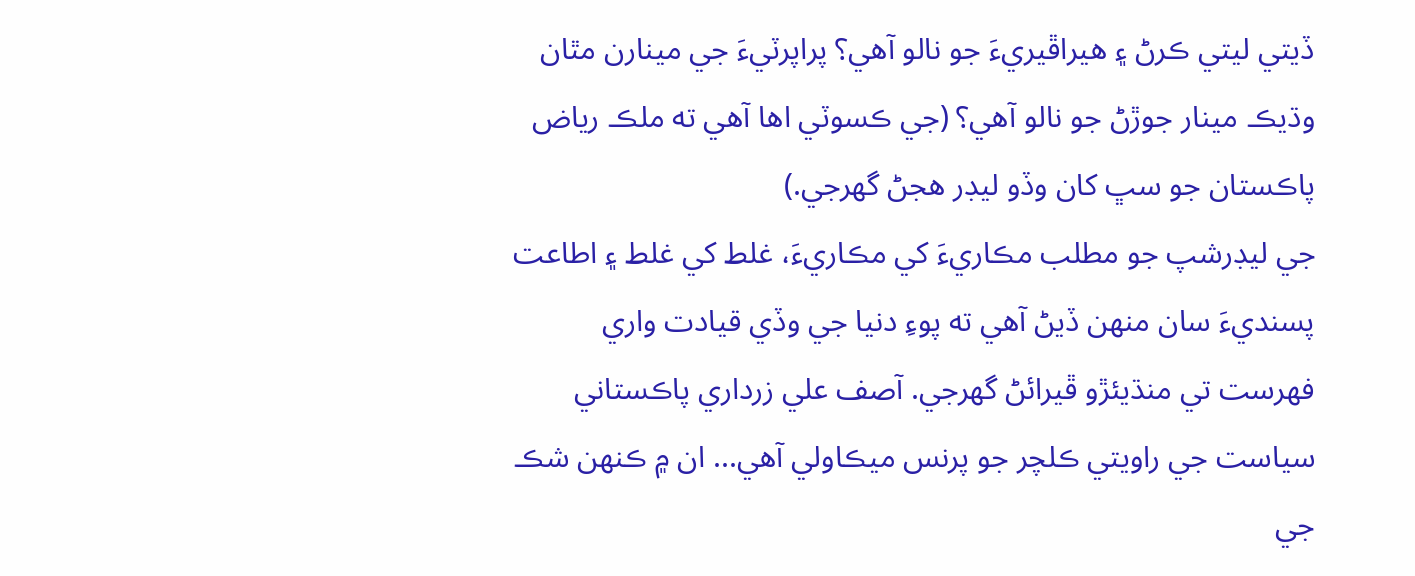ڏيتي ليتي ڪرڻ ۽ هيراڦيريءَ جو نالو آهي؟ پراپرٽيءَ جي مينارن مٿان وڌيڪ مينار جوڙڻ جو نالو آهي؟ (جي ڪسوٽي اها آهي ته ملڪ رياض پاڪستان جو سڀ کان وڏو ليڊر هجڻ گهرجي.)
جي ليڊرشپ جو مطلب مڪاريءَ کي مڪاريءَ، غلط کي غلط ۽ اطاعت پسنديءَ سان منهن ڏيڻ آهي ته پوءِ دنيا جي وڏي قيادت واري فهرست تي منڌيئڙو ڦيرائڻ گهرجي. آصف علي زرداري پاڪستاني سياست جي راويتي ڪلچر جو پرنس ميڪاولي آهي... ان ۾ ڪنهن شڪ جي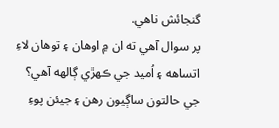گنجائش ناهي.
پر سوال آهي ته ان ۾ اوهان ۽ توهان لاءِ اتساهه ۽ اُميد جي ڪهڙي ڳالهه آهي؟ جي حالتون ساڳيون رهن ۽ جيئن پوءِ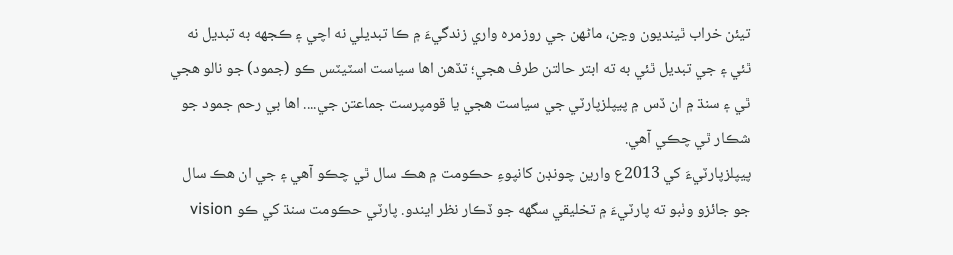تيئن خراب ٿينديون وڃن، ماڻهن جي روزمره واري زندگيءَ ۾ ڪا تبديلي نه اچي ۽ ڪجهه به تبديل نه ٿئي ۽ جي تبديل ٿئي به ته ابتر حالتن طرف هجي؛ تڏهن اها سياست اسٽيٽس ڪو (جمود) جو نالو هجي ٿي ۽ سنڌ ۾ ان ڏس ۾ پيپلزپارٽي جي سياست هجي يا قومپرست جماعتن جي.... اها بي رحم جمود جو شڪار ٿي چڪي آهي.
پيپلزپارٽيءَ کي 2013ع وارين چونڊن کانپوءِ حڪومت ۾ هڪ سال ٿي چڪو آهي ۽ جي ان هڪ سال جو جائزو وٺبو ته پارٽيءَ ۾ تخليقي سگهه جو ڏڪار نظر ايندو. پارٽي حڪومت سنڌ کي ڪو vision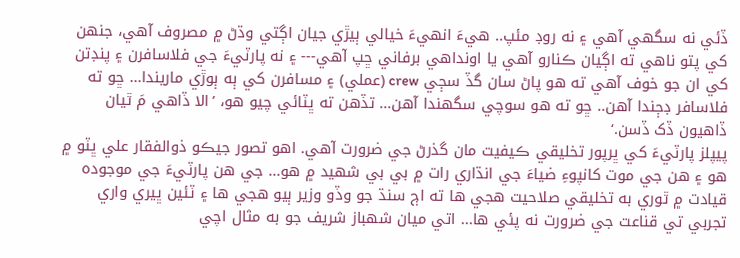ڏئي نه سگهي آهي ۽ نه روڊ مئپ.. هيءَ انهيءَ خيالي ٻيڙي جيان اڳتي وڌڻ ۾ مصروف آهي، جنهن کي پتو ناهي ته اڳيان ڪنارو آهي يا اونداهي برفاني ڇپ آهي--- ۽ نه پارٽيءَ جي فلاسافرن ۽ پنڊتن کي ان جو خوف آهي ته هو پاڻ سان گڏ سڄي crew (عملي) ۽ مسافرن کي ٻه ٻوڙي ماريندا... ڇو ته فلاسافر ڊڄندا آهن.. ڇو ته هو سوچي سگهندا آهن... تڏهن ته ڀٽائي چيو هو، ’الا ڏاهي مَ ٿيان ڏاهيون ڏک ڏسن.‘
پيپلز پارٽيءَ کي ڀرپور تخليقي ڪيفيت مان گذرڻ جي ضرورت آهي. اهو تصور جيڪو ذوالفقار علي ڀٽو ۾ هو ۽ هن جي موت کانپوءِ ضياءَ جي انڌاري رات ۾ بي بي شهيد ۾ هو... جي هن پارٽيءَ جي موجوده قيادت ۾ ٿوري به تخليقي صلاحيت هجي ها ته اڄ سنڌ جو وڏو وزير ٻيو هجي ها ۽ ٽئين ڀيري واري تجربي تي قناعت جي ضرورت نه پئي ها... اتي ميان شهباز شريف جو به مثال اچي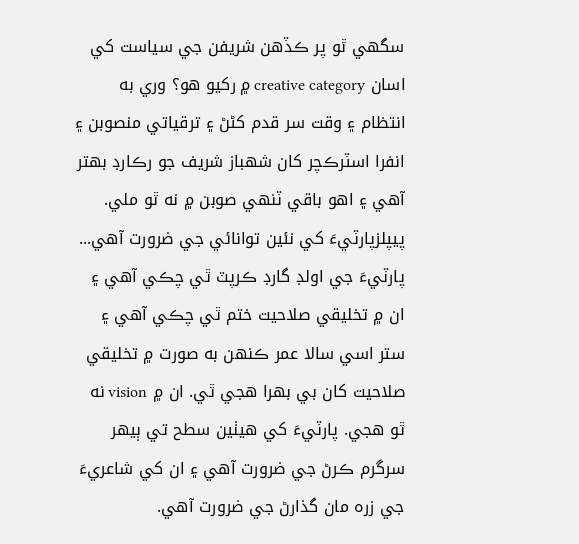سگهي ٿو پر ڪڏهن شريفن جي سياست کي اسان creative category ۾ رکيو هو؟ وري به انتظام ۽ وقت سر قدم کڻڻ ۽ ترقياتي منصوبن ۽ انفرا اسٽرڪچر کان شهباز شريف جو رڪارڊ بهتر آهي ۽ اهو باقي ٽنهي صوبن ۾ نه ٿو ملي.
پيپلزپارٽيءَ کي نئين توانائي جي ضرورت آهي... پارٽيءَ جي اولڊ گارڊ ڪرپٽ ٿي چڪي آهي ۽ ان ۾ تخليقي صلاحيت ختم ٿي چڪي آهي ۽ ستر اسي سالا عمر ڪنهن به صورت ۾ تخليقي صلاحيت کان بي بهرا هجي ٿي. ان ۾ vision نه ٿو هجي. پارٽيءَ کي هيٺين سطح تي ٻيهر سرگرم ڪرڻ جي ضرورت آهي ۽ ان کي شاعريءَ جي زره مان گذارڻ جي ضرورت آهي.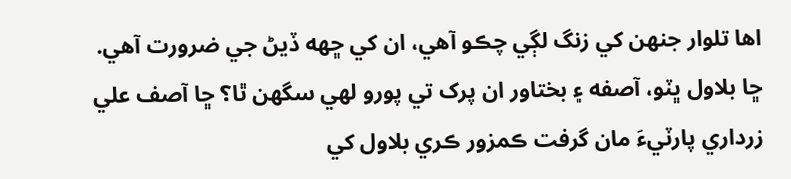اها تلوار جنهن کي زنگ لڳي چڪو آهي، ان کي ڇهه ڏيڻ جي ضرورت آهي.
ڇا بلاول ڀٽو، آصفه ۽ بختاور ان پرک تي پورو لهي سگهن ٿا؟ ڇا آصف علي زرداري پارٽيءَ مان گرفت ڪمزور ڪري بلاول کي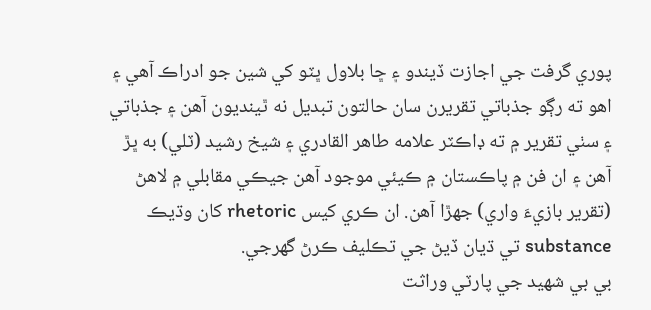پوري گرفت جي اجازت ڏيندو ۽ ڇا بلاول ڀٽو کي شين جو ادراڪ آهي ۽ اهو ته رڳو جذباتي تقريرن سان حالتون تبديل نه ٿينديون آهن ۽ جذباتي ۽ سٺي تقرير ۾ ته ڊاڪٽر علامه طاهر القادري ۽ شيخ رشيد (ٽلي) به ڀڙ آهن ۽ ان فن ۾ پاڪستان ۾ ڪيئي موجود آهن جيڪي مقابلي ۾ لاهڻ (تقرير بازيءَ واري) جهڙا آهن. ان ڪري کيس rhetoric کان وڌيڪ substance تي ڌيان ڏيڻ جي تڪليف ڪرڻ گهرجي.
بي بي شهيد جي پارٽي وراثت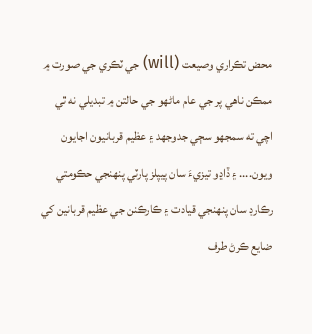محض تڪراري وصيعت (will) جي ٽڪري جي صورت ۾ ممڪن ناهي پر جي عام ماڻهو جي حالتن ۾ تبديلي نه ٿي اچي ته سمجهو سڄي جدوجهد ۽ عظيم قربانيون اجايون ويون.... ۽ ڏاڍو تيزيءَ سان پيپلز پارٽي پنهنجي حڪومتي رڪارڊ سان پنهنجي قيادت ۽ ڪارڪنن جي عظيم قربانين کي ضايع ڪرڻ طرف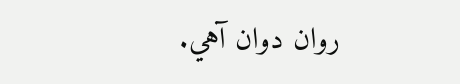روان دوان آهي.